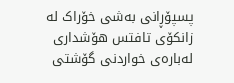پسپۆڕانی بەشی خۆراک لە زانکۆی تافتس هۆشداری لەبارەی خواردنی گۆشتی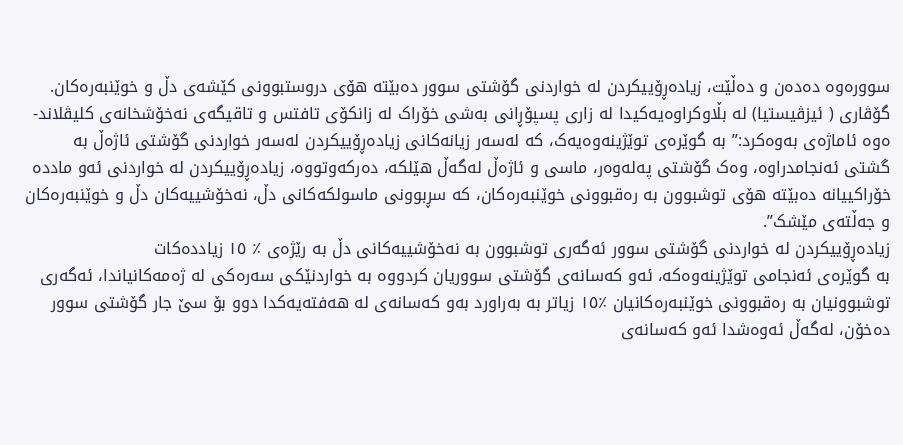سوورەوە دەدەن و دەڵێت، زیادەڕۆییکردن لە خواردنی گۆشتی سوور دەبێتە هۆی دروستبوونی کێشەی دڵ و خوێنبەرەکان.
گۆڤاری ( ئیزڤیستیا) لە بڵاوکراوەیەکیدا لە زاری پسپۆڕانی بەشی خۆراک لە زانکۆی تافتس و تاقیگەی نەخۆشخانەی کلیڤلاند-ەوە ئاماژەی بەوەکرد:” بە گوێرەی توێژینەوەیەک، کە لەسەر زیانەکانی زیادەڕۆییکردن لەسەر خواردنی گۆشتی ئاژەڵ بە گشتی ئەنجامدراوە، وەک گۆشتی پەلەوەر، ماسی و ئاژەڵ لەگەڵ هێلکە، دەرکەوتووە، زیادەڕۆییکردن لە خواردنی ئەو ماددە خۆراکییانە دەبێتە هۆی توشبوون بە رەقبوونی خوێنبەرەکان، کە سڕبوونی ماسولکەکانی دڵ، نەخۆشییەکان دڵ و خوێنبەرەکان و جەڵتەی مێشک”.
زیادەڕۆییکردن لە خواردنی گۆشتی سوور ئەگەری توشبوون بە نەخۆشییەکانی دڵ بە رێژەی ٪ ١٥ زیاددەکات
بە گوێرەی ئەنجامی توێژینەوەکە، ئەو کەسانەی گۆشتی سووریان کردووە بە خواردنێکی سەرەکی لە ژەمەکانیاندا، ئەگەری توشبوونیان بە رەقبوونی خوێنبەرەکانیان ٪١٥ زیاتر بە بەراورد بەو کەسانەی لە هەفتەیەکدا دوو بۆ سێ جار گۆشتی سوور دەخۆن، لەگەڵ ئەوەشدا ئەو کەسانەی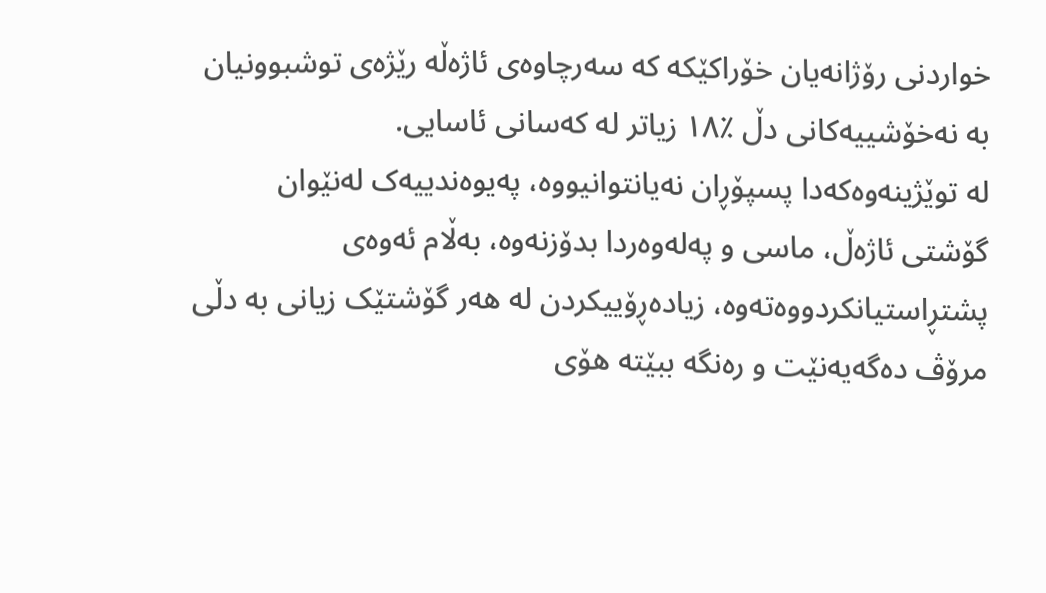خواردنی رۆژانەیان خۆراکێکە کە سەرچاوەی ئاژەڵە رێژەی توشبوونیان بە نەخۆشییەکانی دڵ ٪١٨ زیاتر لە کەسانی ئاسایی.
لە توێژینەوەکەدا پسپۆڕان نەیانتوانیووە، پەیوەندییەک لەنێوان گۆشتی ئاژەڵ، ماسی و پەلەوەردا بدۆزنەوە، بەڵام ئەوەی پشتڕاستیانکردووەتەوە، زیادەڕۆییکردن لە هەر گۆشتێک زیانی بە دڵی مرۆڤ دەگەیەنێت و رەنگە ببێتە هۆی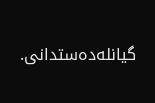گیانلەدەستدانی.